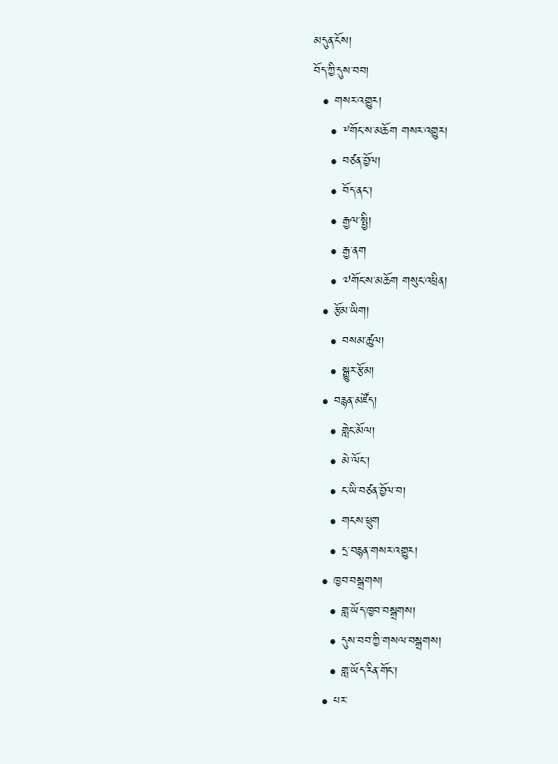མདུན་ངོས།
བོད་ཀྱི་དུས་བབ།
  • གསར་འགྱུར།
    • ༸གོང་ས་མཆོག གསར་འགྱུར།
    • བཙན་བྱོལ།
    • བོད་ནང་།
    • རྒྱལ་སྤྱི།
    • རྒྱ་ནག
    • ༧གོང་ས་མཆོག གསུང་འཕྲིན།
  • རྩོམ་ཡིག།
    • བསམ་ཚུལ།
    • སྒྱུར་རྩོམ།
  • བརྙན་མཛོད།
    • གླེང་མོལ།
    • མེ་ལོང་།
    • ང་ཡི་བཙན་བྱོལ་བ།
    • གངས་ཕྲུག
    • དྲ་བརྙན་གསར་འགྱུར།
  • ཁྱབ་བསྒྲགས།
    • གླ་ཡོད་ཁྱབ་བསྒྲགས།
    • དུས་བབ་ཀྱི་གསལ་བསྒྲགས།
    • གླ་ཡོད་རིན་གོང་།
  • པར་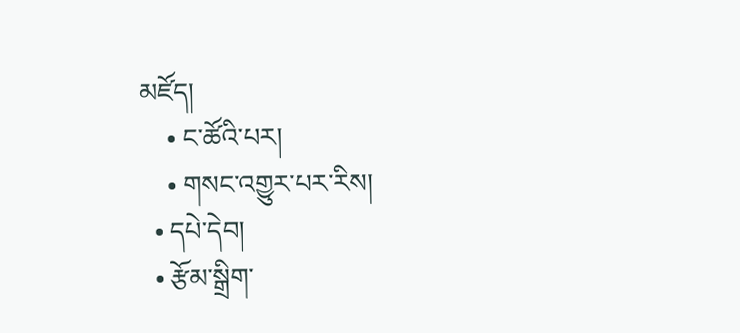མཛོད།
    • ང་ཚོའི་པར།
    • གསང་འགྱུར་པར་རིས།
  • དཔེ་དེབ།
  • རྩོམ་སྒྲིག་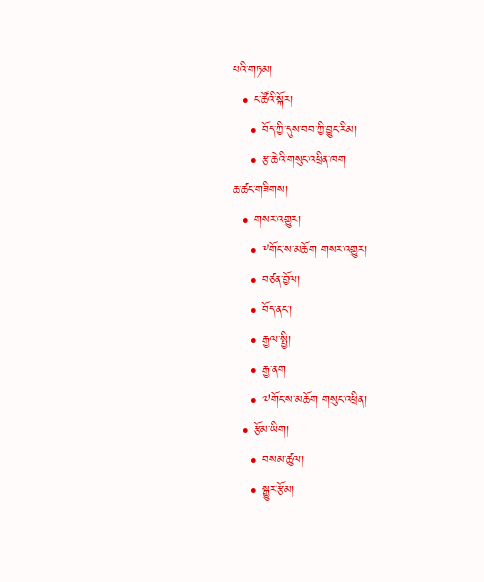པའི་གཏམ།
  • ང་ཚོའི་སྐོར།
    • བོད་ཀྱི་དུས་བབ་ཀྱི་བྱུང་རིམ།
    • རྩ་ཆེའི་གསུང་འཕྲིན་ཁག
ཆ་ཚང་གཟིགས།
  • གསར་འགྱུར།
    • ༸གོང་ས་མཆོག གསར་འགྱུར།
    • བཙན་བྱོལ།
    • བོད་ནང་།
    • རྒྱལ་སྤྱི།
    • རྒྱ་ནག
    • ༧གོང་ས་མཆོག གསུང་འཕྲིན།
  • རྩོམ་ཡིག།
    • བསམ་ཚུལ།
    • སྒྱུར་རྩོམ།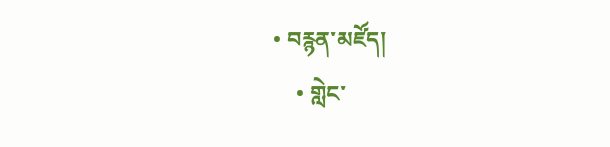• བརྙན་མཛོད།
    • གླེང་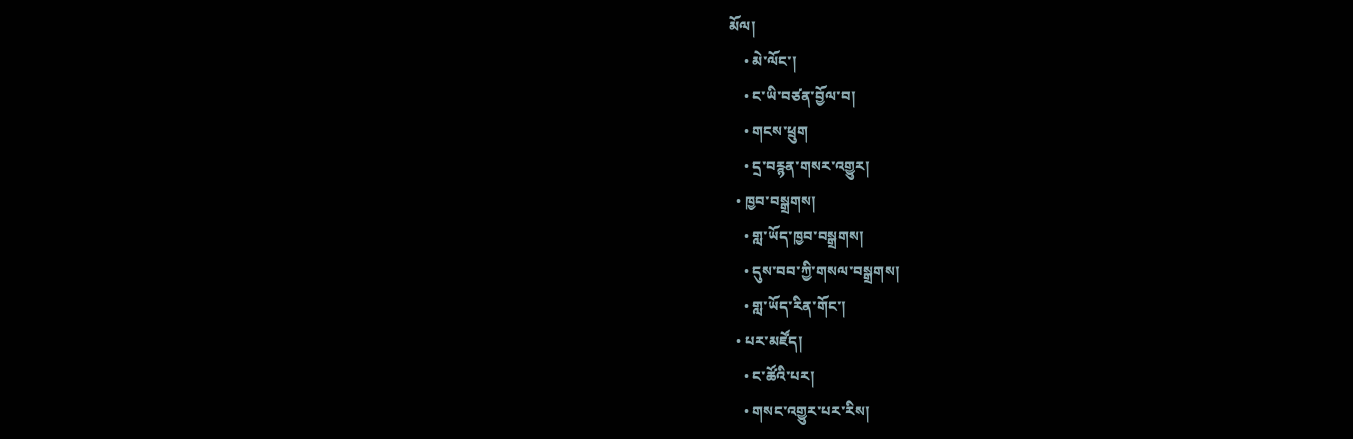མོལ།
    • མེ་ལོང་།
    • ང་ཡི་བཙན་བྱོལ་བ།
    • གངས་ཕྲུག
    • དྲ་བརྙན་གསར་འགྱུར།
  • ཁྱབ་བསྒྲགས།
    • གླ་ཡོད་ཁྱབ་བསྒྲགས།
    • དུས་བབ་ཀྱི་གསལ་བསྒྲགས།
    • གླ་ཡོད་རིན་གོང་།
  • པར་མཛོད།
    • ང་ཚོའི་པར།
    • གསང་འགྱུར་པར་རིས།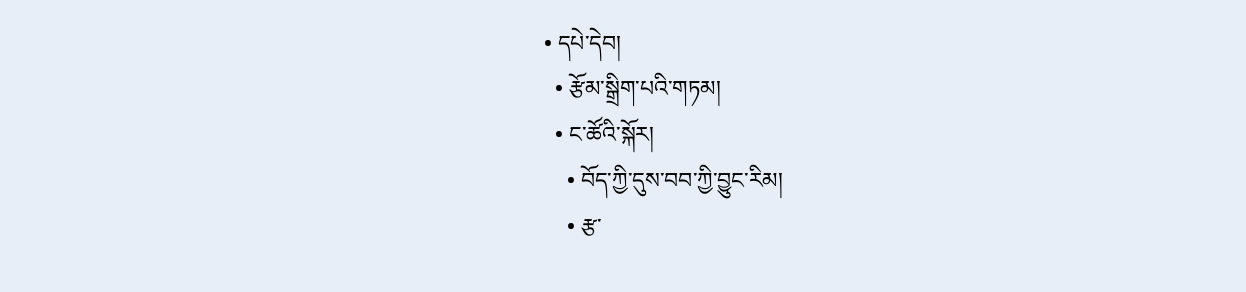• དཔེ་དེབ།
  • རྩོམ་སྒྲིག་པའི་གཏམ།
  • ང་ཚོའི་སྐོར།
    • བོད་ཀྱི་དུས་བབ་ཀྱི་བྱུང་རིམ།
    • རྩ་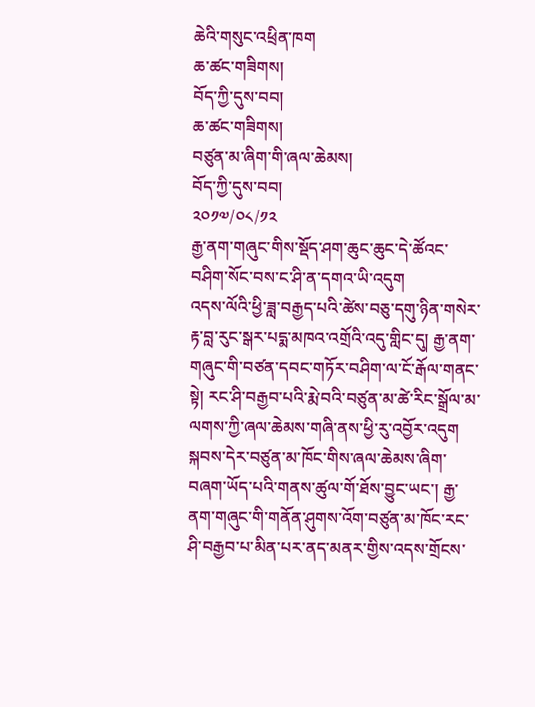ཆེའི་གསུང་འཕྲིན་ཁག
ཆ་ཚང་གཟིགས།
བོད་ཀྱི་དུས་བབ།
ཆ་ཚང་གཟིགས།
བཙུན་མ་ཞིག་གི་ཞལ་ཆེམས།
བོད་ཀྱི་དུས་བབ།
༢༠༡༧/༠༨/༡༢
རྒྱ་ནག་གཞུང་གིས་སྡོད་ཤག་ཆུང་ཆུང་དེ་ཚོའང་བཤིག་སོང་བས་ང་ཤི་ན་དགའ་ཡི་འདུག
འདས་ལོའི་ཕྱི་ཟླ་བརྒྱད་པའི་ཚེས་བཅུ་དགུ་ཉིན་གསེར་རྟ་བླ་རུང་སྒར་པདྨ་མཁའ་འགྲོའི་འདུ་གླིང་དུ། རྒྱ་ནག་གཞུང་གི་བཙན་དབང་གཏོར་བཤིག་ལ་ངོ་རྒོལ་གནང་སྟེ། རང་ཤི་བརྒྱབ་པའི་རྨེ་བའི་བཙུན་མ་ཚེ་རིང་སྒྲོལ་མ་ལགས་ཀྱི་ཞལ་ཆེམས་གཞི་ནས་ཕྱི་རུ་འབྱོར་འདུག
སྐབས་དེར་བཙུན་མ་ཁོང་གིས་ཞལ་ཆེམས་ཞིག་བཞག་ཡོད་པའི་གནས་ཚུལ་གོ་ཐོས་བྱུང་ཡང་། རྒྱ་ནག་གཞུང་གི་གནོན་ཤུགས་འོག་བཙུན་མ་ཁོང་རང་ཤི་བརྒྱབ་པ་མིན་པར་ནད་མནར་གྱིས་འདས་གྲོངས་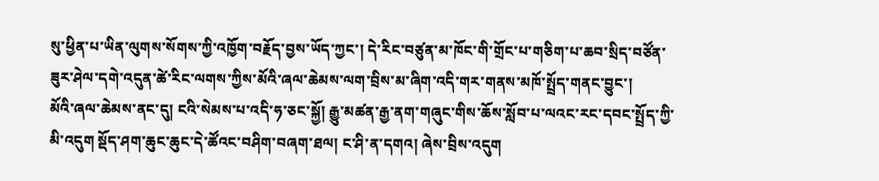སུ་ཕྱིན་པ་ཡིན་ལུགས་སོགས་ཀྱི་འཁྱོག་བརྗོད་བྱས་ཡོད་ཀྱང་། དེ་རིང་བཙུན་མ་ཁོང་གི་གྲོང་པ་གཅིག་པ་ཆབ་སྲིད་བཙོན་ཟུར་ཤེལ་དགེ་འདུན་ཚེ་རིང་ལགས་ཀྱིས་མོའི་ཞལ་ཆེམས་ལག་བྲིས་མ་ཞིག་འདི་གར་གནས་མཁོ་སྤྲོད་གནང་བྱུང་།
མོའི་ཞལ་ཆེམས་ནང་དུ། ངའི་སེམས་པ་འདི་ཧ་ཅང་སྐྱོ། རྒྱུ་མཚན་རྒྱ་ནག་གཞུང་གིས་ཆོས་སློབ་པ་ལའང་རང་དབང་སྤྲོད་ཀྱི་མི་འདུག སྡོད་ཤག་ཆུང་ཆུང་དེ་ཚོའང་བཤིག་བཞག་ཐལ། ང་ཤི་ན་དགའ། ཞེས་བྲིས་འདུག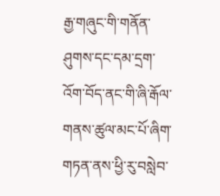རྒྱ་གཞུང་གི་གནོན་ཤུགས་དང་དམ་དྲག་འོག་བོད་ནང་གི་ཞི་རྒོལ་གནས་ཚུལ་མང་པོ་ཞིག་གཏན་ནས་ཕྱི་རུ་བསླེབ་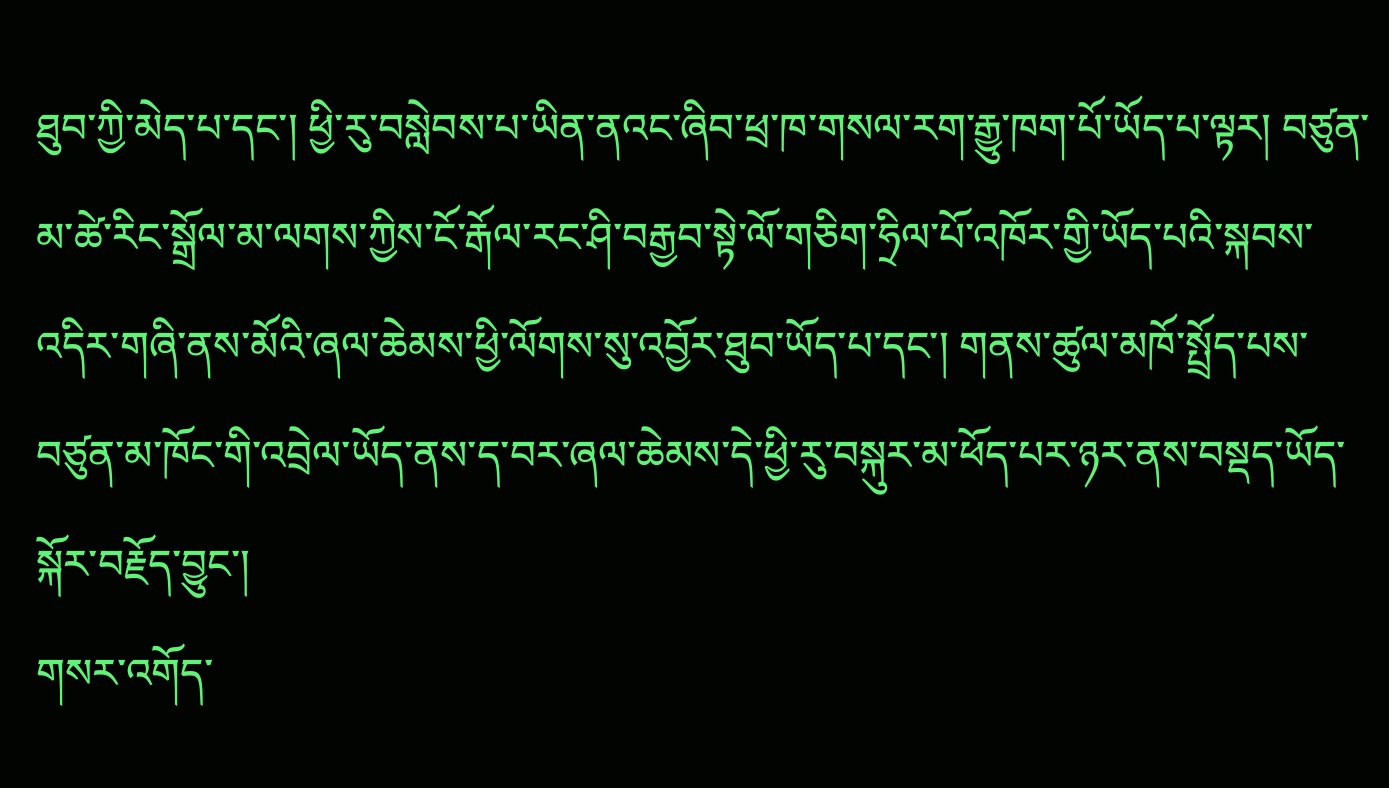ཐུབ་ཀྱི་མེད་པ་དང་། ཕྱི་རུ་བསླེབས་པ་ཡིན་ནའང་ཞིབ་ཕྲ་ཁ་གསལ་རག་རྒྱུ་ཁག་པོ་ཡོད་པ་ལྟར། བཙུན་མ་ཚེ་རིང་སྒྲོལ་མ་ལགས་ཀྱིས་ངོ་རྒོལ་རང་ཤི་བརྒྱབ་སྟེ་ལོ་གཅིག་ཧྲིལ་པོ་འཁོར་གྱི་ཡོད་པའི་སྐབས་འདིར་གཞི་ནས་མོའི་ཞལ་ཆེམས་ཕྱི་ལོགས་སུ་འབྱོར་ཐུབ་ཡོད་པ་དང་། གནས་ཚུལ་མཁོ་སྤྲོད་པས་བཙུན་མ་ཁོང་གི་འབྲེལ་ཡོད་ནས་ད་བར་ཞལ་ཆེམས་དེ་ཕྱི་རུ་བསྐུར་མ་ཕོད་པར་ཉར་ནས་བསྡད་ཡོད་སྐོར་བརྗོད་བྱུང་།
གསར་འགོད་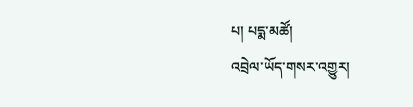པ། པདྨ་མཚོ།
འབྲེལ་ཡོད་གསར་འགྱུར།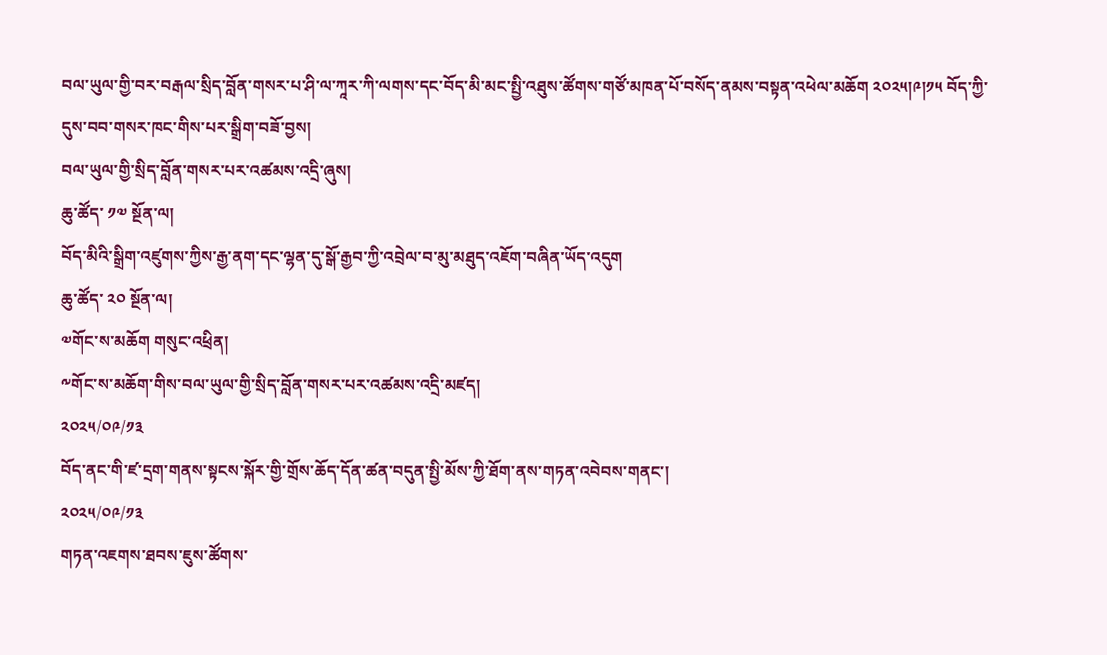བལ་ཡུལ་གྱི་བར་བརྒལ་སྲིད་བློན་གསར་པ་ཤི་ལ་ཀཱར་ཀི་ལགས་དང་བོད་མི་མང་སྤྱི་འཐུས་ཚོགས་གཙོ་མཁན་པོ་བསོད་ནམས་བསྟན་འཕེལ་མཆོག ༢༠༢༥།༩།༡༥ བོད་ཀྱི་དུས་བབ་གསར་ཁང་གིས་པར་སྒྲིག་བཟོ་བྱས།
བལ་ཡུལ་གྱི་སྲིད་བློན་གསར་པར་འཚམས་འདྲི་ཞུས།
ཆུ་ཚོད་ ༡༧ སྔོན་ལ།
བོད་མིའི་སྒྲིག་འཛུགས་ཀྱིས་རྒྱ་ནག་དང་ལྷན་དུ་སྒོ་རྒྱབ་ཀྱི་འབྲེལ་བ་མུ་མཐུད་འཇོག་བཞིན་ཡོད་འདུག
ཆུ་ཚོད་ ༢༠ སྔོན་ལ།
༧གོང་ས་མཆོག གསུང་འཕྲིན།
༸གོང་ས་མཆོག་གིས་བལ་ཡུལ་གྱི་སྲིད་བློན་གསར་པར་འཚམས་འདྲི་མཛད།
༢༠༢༥/༠༩/༡༣
བོད་ནང་གི་ཛ་དྲག་གནས་སྟངས་སྐོར་གྱི་གྲོས་ཆོད་དོན་ཚན་བདུན་སྤྱི་མོས་ཀྱི་ཐོག་ནས་གཏན་འབེབས་གནང་།
༢༠༢༥/༠༩/༡༣
གཏན་འཇགས་ཐབས་ཇུས་ཚོགས་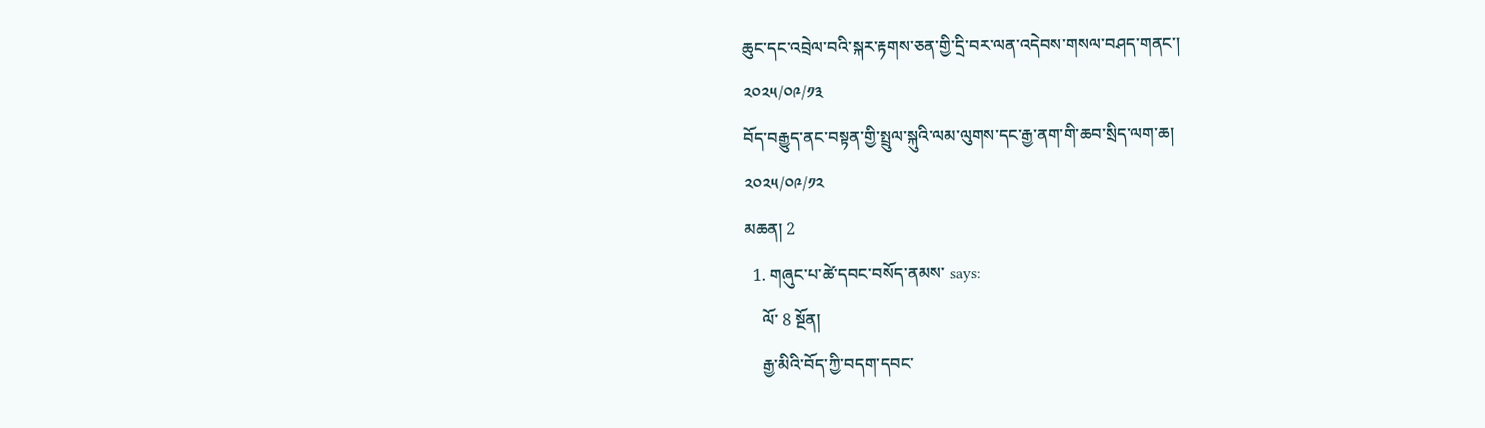ཆུང་དང་འབྲེལ་བའི་སྐར་རྟགས་ཅན་གྱི་དྲི་བར་ལན་འདེབས་གསལ་བཤད་གནང་།
༢༠༢༥/༠༩/༡༣
བོད་བརྒྱུད་ནང་བསྟན་གྱི་སྤྲུལ་སྐུའི་ལམ་ལུགས་དང་རྒྱ་ནག་གི་ཆབ་སྲིད་ལག་ཆ།
༢༠༢༥/༠༩/༡༢
མཆན། 2
  1. གཞུང་པ་ཚེ་དབང་བསོད་ནམས་ says:
    ལོ་ 8 སྔོན།
    རྒྱ་མིའི་བོད་ཀྱི་བདག་དབང་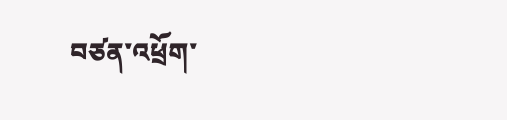བཙན་འཕྲོག་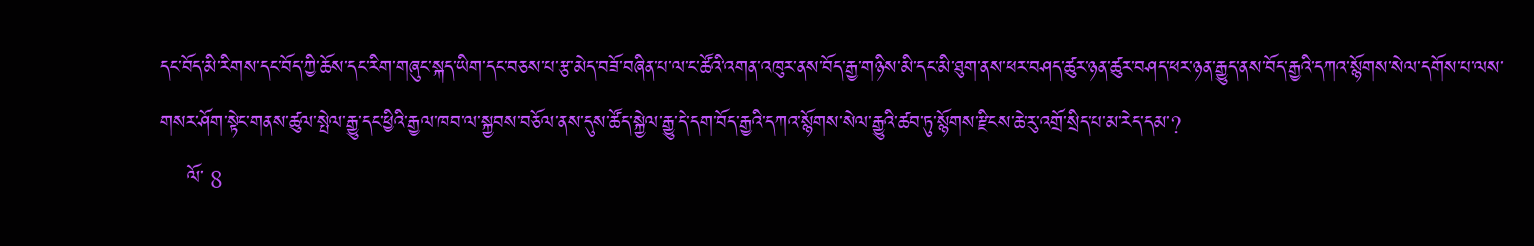དང་བོད་མི་རིགས་དང་བོད་ཀྱི་ཆོས་དང་རིག་གཞུང་སྐད་ཡིག་དང་བཅས་པ་རྩ་མེད་བཟོ་བཞིན་པ་ལ་ང་ཚོའི་འགན་འཁུར་ནས་བོད་རྒྱ་གཉིས་མི་དང་མི་ཐུག་ནས་ཕར་བཤད་ཚུར་ཉན་ཚུར་བཤད་ཕར་ཉན་རྒྱུད་ནས་བོད་རྒྱའི་དཀའ་སྙོགས་སེལ་དགོས་པ་ལས་གསར་ཤོག་སྟེང་གནས་ཚུལ་སྤེལ་རྒྱུ་དང་ཕྱིའི་རྒྱལ་ཁབ་ལ་སྐྱབས་བཅོལ་ནས་དུས་ཚོད་སྐྱེལ་རྒྱུ་དེ་དག་བོད་རྒྱའི་དཀའ་སྙོགས་སེལ་རྒྱུའི་ཚབ་ཏུ་སྙོགས་རྫིངས་ཆེ་རུ་འགྲོ་སྲིད་པ་མ་རེད་དམ་?
    ལོ་ 8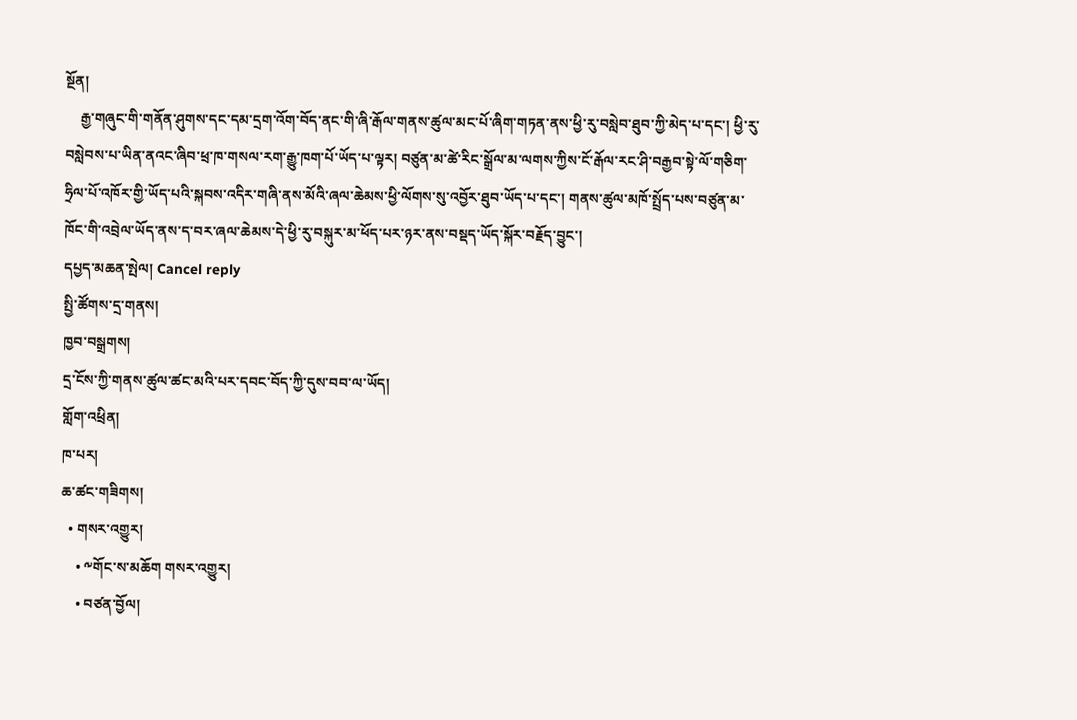སྔོན།
    རྒྱ་གཞུང་གི་གནོན་ཤུགས་དང་དམ་དྲག་འོག་བོད་ནང་གི་ཞི་རྒོལ་གནས་ཚུལ་མང་པོ་ཞིག་གཏན་ནས་ཕྱི་རུ་བསླེབ་ཐུབ་ཀྱི་མེད་པ་དང་། ཕྱི་རུ་བསླེབས་པ་ཡིན་ནའང་ཞིབ་ཕྲ་ཁ་གསལ་རག་རྒྱུ་ཁག་པོ་ཡོད་པ་ལྟར། བཙུན་མ་ཚེ་རིང་སྒྲོལ་མ་ལགས་ཀྱིས་ངོ་རྒོལ་རང་ཤི་བརྒྱབ་སྟེ་ལོ་གཅིག་ཧྲིལ་པོ་འཁོར་གྱི་ཡོད་པའི་སྐབས་འདིར་གཞི་ནས་མོའི་ཞལ་ཆེམས་ཕྱི་ལོགས་སུ་འབྱོར་ཐུབ་ཡོད་པ་དང་། གནས་ཚུལ་མཁོ་སྤྲོད་པས་བཙུན་མ་ཁོང་གི་འབྲེལ་ཡོད་ནས་ད་བར་ཞལ་ཆེམས་དེ་ཕྱི་རུ་བསྐུར་མ་ཕོད་པར་ཉར་ནས་བསྡད་ཡོད་སྐོར་བརྗོད་བྱུང་།
དཔྱད་མཆན་སྤེལ། Cancel reply
སྤྱི་ཚོགས་དྲ་གནས།
ཁྱབ་བསྒྲགས།
དྲ་ངོས་ཀྱི་གནས་ཚུལ་ཚང་མའི་པར་དབང་བོད་ཀྱི་དུས་བབ་ལ་ཡོད།
གློག་འཕྲིན།
ཁ་པར།
ཆ་ཚང་གཟིགས།
  • གསར་འགྱུར།
    • ༸གོང་ས་མཆོག གསར་འགྱུར།
    • བཙན་བྱོལ།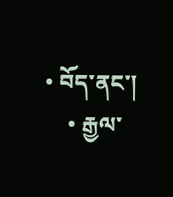• བོད་ནང་།
    • རྒྱལ་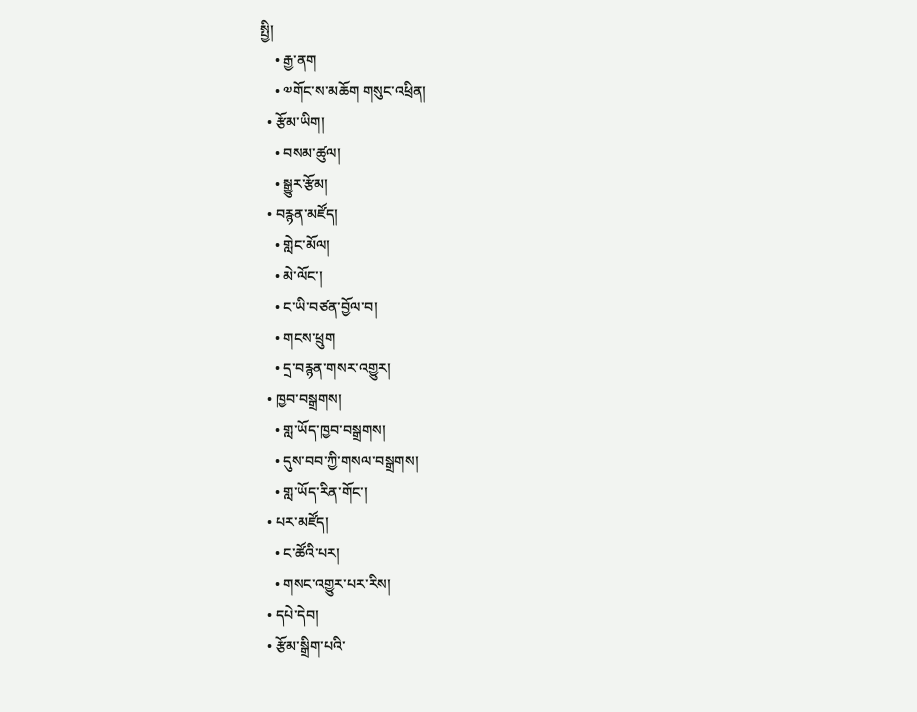སྤྱི།
    • རྒྱ་ནག
    • ༧གོང་ས་མཆོག གསུང་འཕྲིན།
  • རྩོམ་ཡིག།
    • བསམ་ཚུལ།
    • སྒྱུར་རྩོམ།
  • བརྙན་མཛོད།
    • གླེང་མོལ།
    • མེ་ལོང་།
    • ང་ཡི་བཙན་བྱོལ་བ།
    • གངས་ཕྲུག
    • དྲ་བརྙན་གསར་འགྱུར།
  • ཁྱབ་བསྒྲགས།
    • གླ་ཡོད་ཁྱབ་བསྒྲགས།
    • དུས་བབ་ཀྱི་གསལ་བསྒྲགས།
    • གླ་ཡོད་རིན་གོང་།
  • པར་མཛོད།
    • ང་ཚོའི་པར།
    • གསང་འགྱུར་པར་རིས།
  • དཔེ་དེབ།
  • རྩོམ་སྒྲིག་པའི་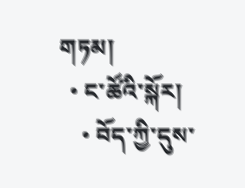གཏམ།
  • ང་ཚོའི་སྐོར།
    • བོད་ཀྱི་དུས་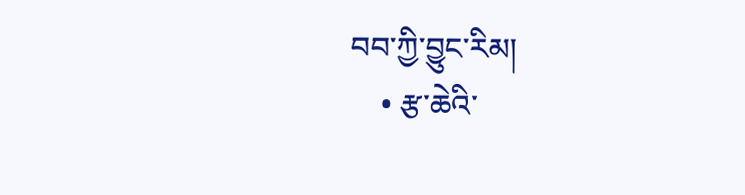བབ་ཀྱི་བྱུང་རིམ།
    • རྩ་ཆེའི་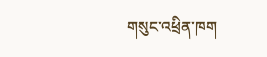གསུང་འཕྲིན་ཁག